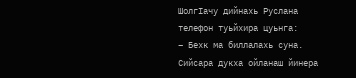ШолгIачу дийнахь Руслана телефон туьйхира цуьнга:
– Бехк ма биллалахь суна. Сийсара дукха ойланаш йинера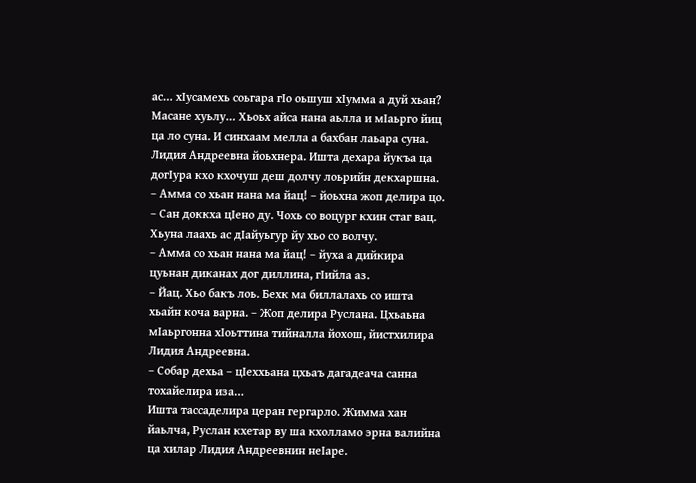ас… хIусамехь соьгара гIо оьшуш хIумма а дуй хьан? Масане хуьлу… Хьоьх айса нана аьлла и мIаьрго йиц ца ло суна. И синхаам мелла а бахбан лаьара суна.
Лидия Андреевна йоьхнера. Ишта дехара йукъа ца догIура кхо кхочуш деш долчу лоьрийн декхаршна.
– Амма со хьан нана ма йац! – йоьхна жоп делира цо.
– Сан доккха цIено ду. Чохь со воцург кхин стаг вац. Хьуна лаахь ас дIайуьгур йу хьо со волчу.
– Амма со хьан нана ма йац! – йуха а дийкира цуьнан диканах дог диллина, гIийла аз.
– Йац. Хьо бакъ лоь. Бехк ма биллалахь со ишта хьайн коча варна. – Жоп делира Руслана. Цхьаьна мIаьргонна хIоьттина тийналла йохош, йистхилира Лидия Андреевна.
– Собар дехьа – цIеххьана цхьаъ дагадеача санна тохайелира иза…
Ишта тассаделира церан гергарло. Жимма хан йаьлча, Руслан кхетар ву ша кхолламо эрна валийна ца хилар Лидия Андреевнин неIаре.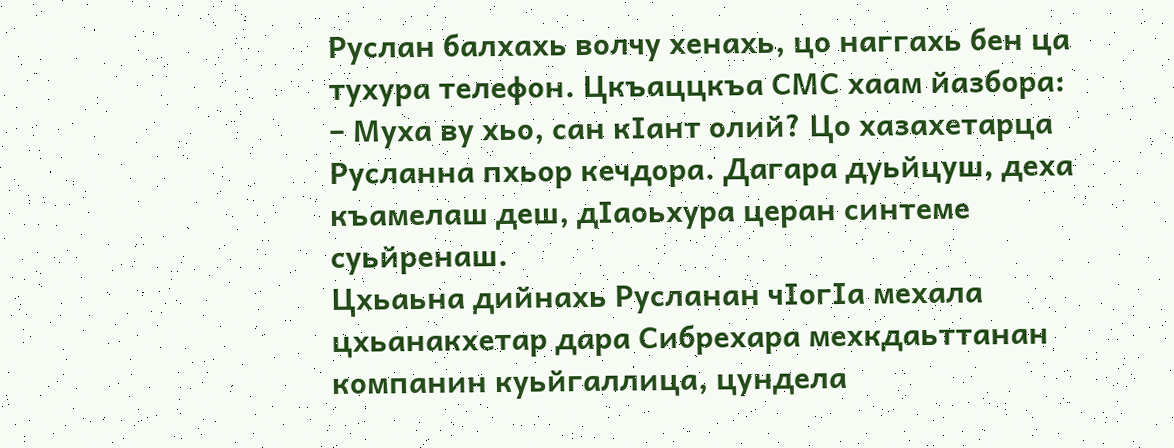Руслан балхахь волчу хенахь, цо наггахь бен ца тухура телефон. Цкъаццкъа СМС хаам йазбора:
– Муха ву хьо, сан кIант олий? Цо хазахетарца Русланна пхьор кечдора. Дагара дуьйцуш, деха къамелаш деш, дIаоьхура церан синтеме суьйренаш.
Цхьаьна дийнахь Русланан чIогIа мехала цхьанакхетар дара Сибрехара мехкдаьттанан компанин куьйгаллица, цундела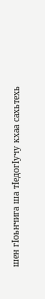шен гIоьнчига ша тIедогIучу кхаа сахьтехь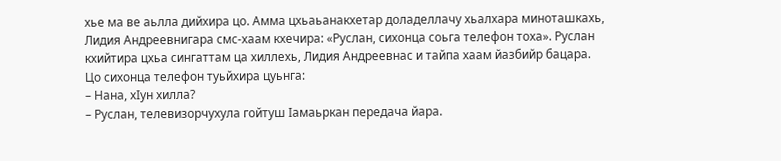хье ма ве аьлла дийхира цо. Амма цхьаьанакхетар доладеллачу хьалхара миноташкахь, Лидия Андреевнигара смс-хаам кхечира: «Руслан, сихонца соьга телефон тоха». Руслан кхийтира цхьа сингаттам ца хиллехь, Лидия Андреевнас и тайпа хаам йазбийр бацара.
Цо сихонца телефон туьйхира цуьнга:
– Нана, хIун хилла?
– Руслан, телевизорчухула гойтуш Iамаьркан передача йара.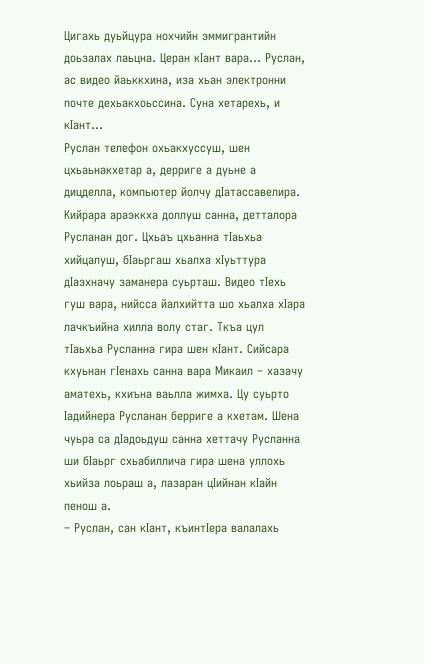Цигахь дуьйцура нохчийн эммигрантийн доьзалах лаьцна. Церан кIант вара… Руслан, ас видео йаьккхина, иза хьан электронни почте дехьакхоьссина. Суна хетарехь, и кIант…
Руслан телефон охьакхуссуш, шен цхьаьнакхетар а, дерриге а дуьне а дицделла, компьютер йолчу дIатассавелира. Кийрара араэккха доллуш санна, детталора Русланан дог. Цхьаъ цхьанна тIаьхьа хийцалуш, бIаьргаш хьалха хIуьттура дIаэхначу заманера суьрташ. Видео тIехь гуш вара, нийсса йалхийтта шо хьалха хIара лачкъийна хилла волу стаг. Ткъа цул тIаьхьа Русланна гира шен кIант. Сийсара кхуьнан гIенахь санна вара Микаил – хазачу аматехь, кхиъна ваьлла жимха. Цу суьрто Iадийнера Русланан берриге а кхетам. Шена чуьра са дIадоьдуш санна хеттачу Русланна ши бIаьрг схьабиллича гира шена уллохь хьийза лоьраш а, лазаран цIийнан кIайн пенош а.
– Руслан, сан кIант, къинтIера валалахь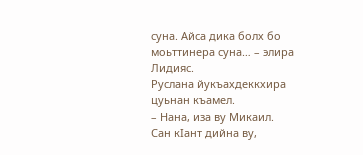суна. Айса дика болх бо моьттинера суна… – элира Лидияс.
Руслана йукъахдеккхира цуьнан къамел.
– Нана, иза ву Микаил. Сан кIант дийна ву,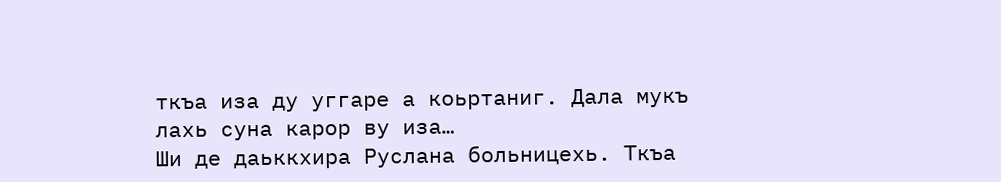ткъа иза ду уггаре а коьртаниг. Дала мукъ лахь суна карор ву иза…
Ши де даьккхира Руслана больницехь. Ткъа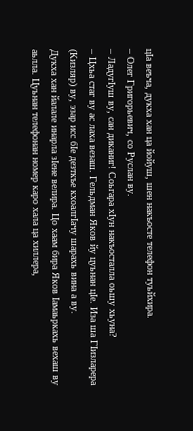цIа веъча, дукха хан ца йойуш, шен накъосте телефон туьйхира.
– Олег Григорьевич, со Руслан ву.
– ЛадугIуш ву, сан диканиг! Соьгара хIун накъосталла оьшу хьуна?
– Цхьа стаг ву ас лаха везаш. Гельдман Яков йу цуьнан цIе. Иза ша ГIизларера (Кизляр) ву, эзар исс бIе дезткъе кхоалгIачу шарахь вина а ву.
Дукха хан йалале инарла зIене велира. Цо хаам бира Яков Iамаьркахь вехаш ву аьлла. Цуьнан телефонан номер каро хала ца хиллера,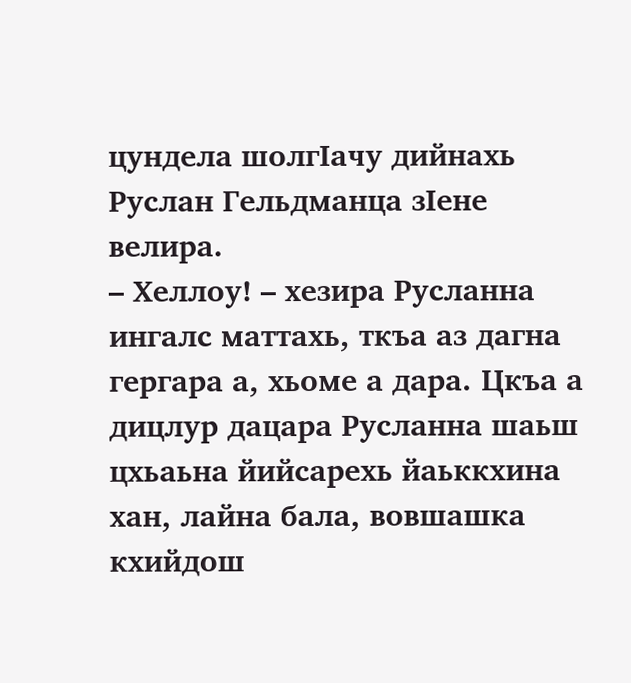цундела шолгIачу дийнахь Руслан Гельдманца зIене велира.
– Хеллоу! – хезира Русланна ингалс маттахь, ткъа аз дагна гергара а, хьоме а дара. Цкъа а дицлур дацара Русланна шаьш цхьаьна йийсарехь йаьккхина хан, лайна бала, вовшашка кхийдош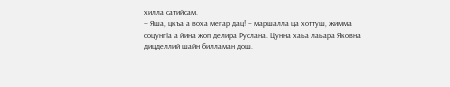хилла сатийсам.
– Яша, цкъа а воха мегар дац! – маршалла ца хоттуш, жимма соцунгIа а йина жоп делира Руслана. Цунна хаьа лаьара Яковна дицделлий шайн билламан дош.